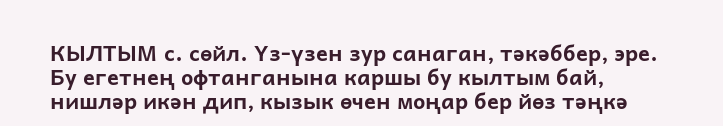КЫЛТЫМ с. сөйл. Үз-үзен зур санаган, тәкәббер, эре. Бу егетнең офтанганына каршы бу кылтым бай, нишләр икән дип, кызык өчен моңар бер йөз тәңкә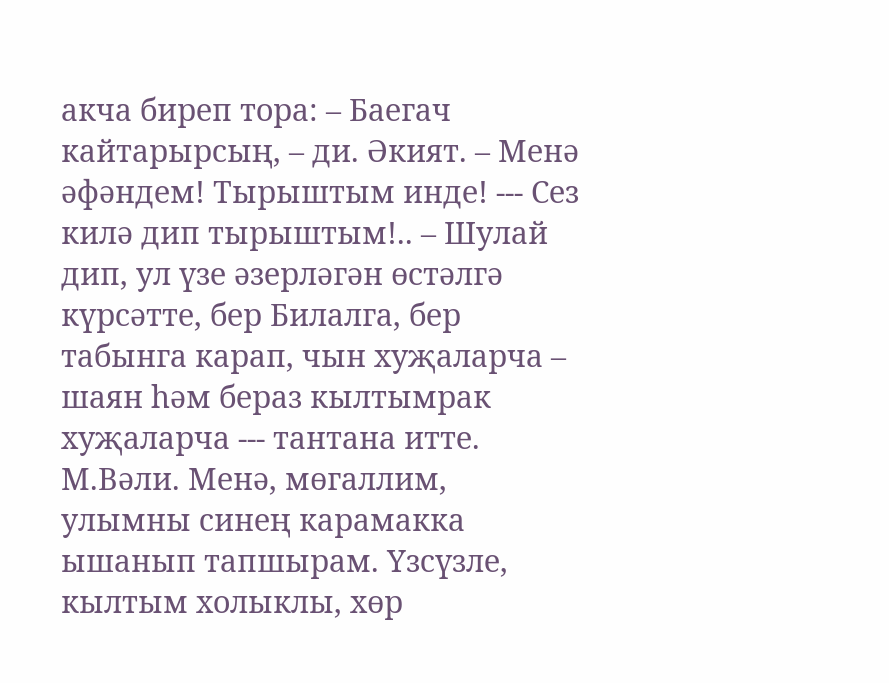акча биреп тора: – Баегач кайтарырсың, – ди. Әкият. – Менә әфәндем! Тырыштым инде! --- Сез килә дип тырыштым!.. – Шулай дип, ул үзе әзерләгән өстәлгә күрсәтте, бер Билалга, бер табынга карап, чын хуҗаларча – шаян һәм бераз кылтымрак хуҗаларча --- тантана итте. М.Вәли. Менә, мөгаллим, улымны синең карамакка ышанып тапшырам. Үзсүзле, кылтым холыклы, хөр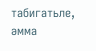табигатьле, әмма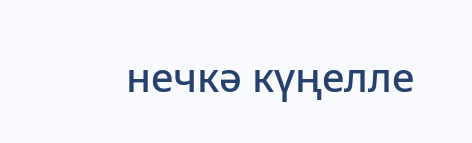нечкә күңелле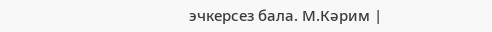эчкерсез бала. М.Кәрим |